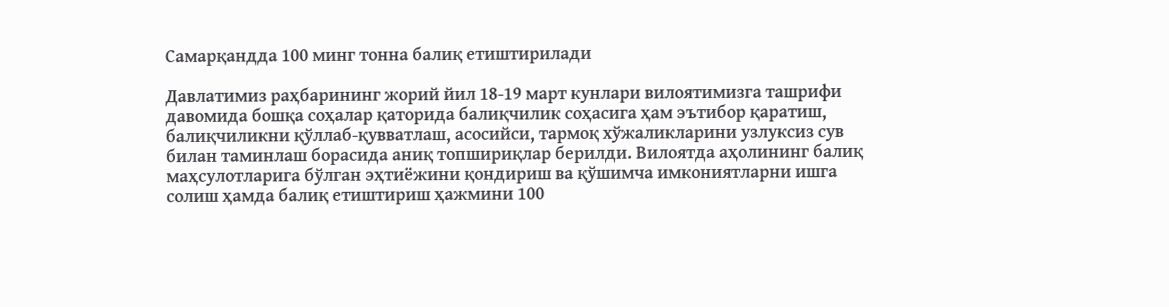Самарқандда 100 минг тонна балиқ етиштирилади

Давлатимиз раҳбарининг жорий йил 18-19 март кунлари вилоятимизга ташрифи давомида бошқа соҳалар қаторида балиқчилик соҳасига ҳам эътибор қаратиш, балиқчиликни қўллаб-қувватлаш, асосийси, тармоқ хўжаликларини узлуксиз сув билан таминлаш борасида аниқ топшириқлар берилди. Вилоятда аҳолининг балиқ маҳсулотларига бўлган эҳтиёжини қондириш ва қўшимча имкониятларни ишга солиш ҳамда балиқ етиштириш ҳажмини 100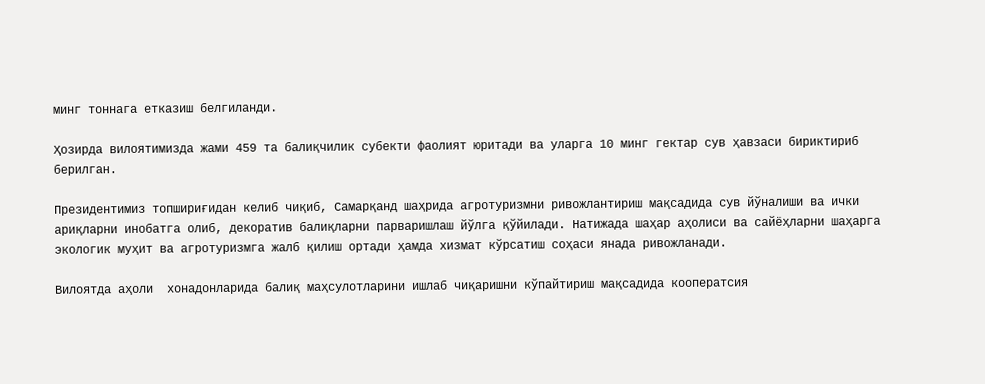минг тоннага етказиш белгиланди.

Ҳозирда вилоятимизда жами 459 та балиқчилик субекти фаолият юритади ва уларга 10 минг гектар сув ҳавзаси бириктириб берилган.

Президентимиз топшириғидан келиб чиқиб, Самарқанд шаҳрида агротуризмни ривожлантириш мақсадида сув йўналиши ва ички ариқларни инобатга олиб, декоратив балиқларни парваришлаш йўлга қўйилади. Натижада шаҳар аҳолиси ва сайёҳларни шаҳарга экологик муҳит ва агротуризмга жалб қилиш ортади ҳамда хизмат кўрсатиш соҳаси янада ривожланади.

Вилоятда аҳоли  хонадонларида балиқ маҳсулотларини ишлаб чиқаришни кўпайтириш мақсадида кооператсия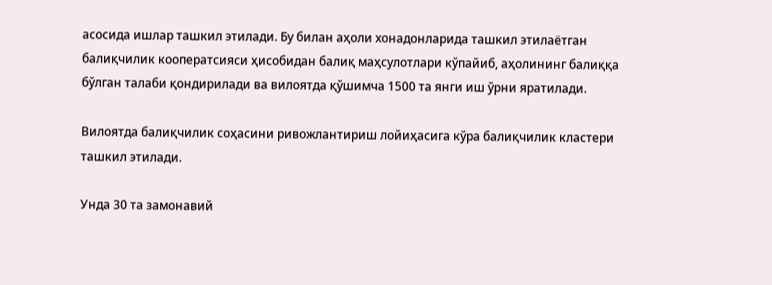асосида ишлар ташкил этилади. Бу билан аҳоли хонадонларида ташкил этилаётган балиқчилик кооператсияси ҳисобидан балиқ маҳсулотлари кўпайиб, аҳолининг балиққа бўлган талаби қондирилади ва вилоятда қўшимча 1500 та янги иш ўрни яратилади.

Вилоятда балиқчилик соҳасини ривожлантириш лойиҳасига кўра балиқчилик кластери ташкил этилади.

Унда 30 та замонавий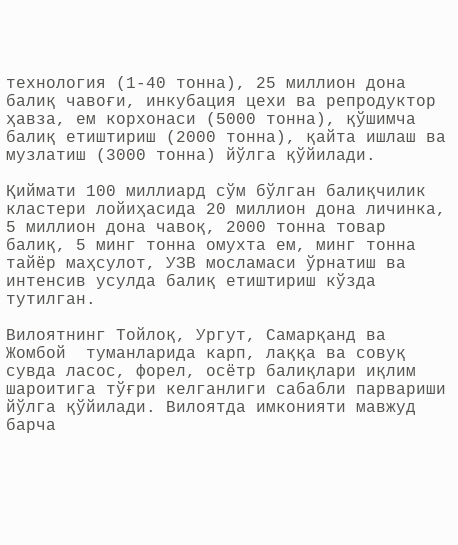технология (1-40 тонна), 25 миллион дона балиқ чавоғи, инкубация цехи ва репродуктор ҳавза, ем корхонаси (5000 тонна), қўшимча балиқ етиштириш (2000 тонна), қайта ишлаш ва музлатиш (3000 тонна) йўлга қўйилади.

Қиймати 100 миллиард сўм бўлган балиқчилик кластери лойиҳасида 20 миллион дона личинка, 5 миллион дона чавоқ, 2000 тонна товар балиқ, 5 минг тонна омухта ем, минг тонна тайёр маҳсулот, УЗВ мосламаси ўрнатиш ва интенсив усулда балиқ етиштириш кўзда тутилган.

Вилоятнинг Тойлоқ, Ургут, Самарқанд ва Жомбой  туманларида карп, лаққа ва совуқ сувда ласос, форел, осётр балиқлари иқлим шароитига тўғри келганлиги сабабли парвариши йўлга қўйилади. Вилоятда имконияти мавжуд барча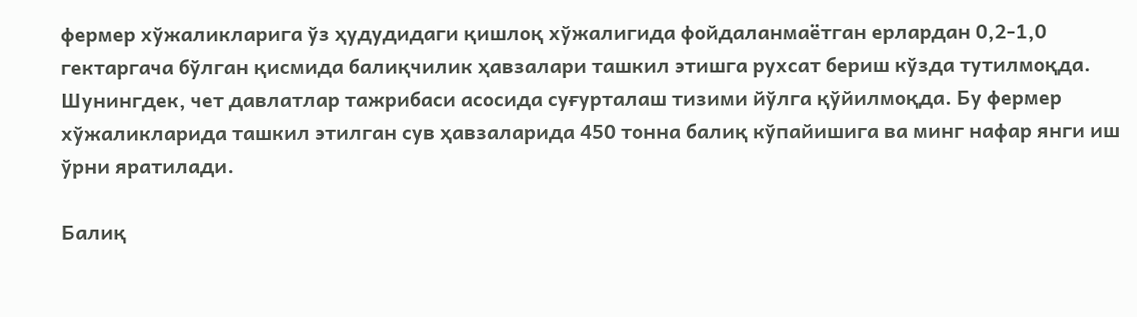фермер хўжаликларига ўз ҳудудидаги қишлоқ хўжалигида фойдаланмаётган ерлардан 0,2-1,0 гектаргача бўлган қисмида балиқчилик ҳавзалари ташкил этишга рухсат бериш кўзда тутилмоқда. Шунингдек, чет давлатлар тажрибаси асосида суғурталаш тизими йўлга қўйилмоқда. Бу фермер хўжаликларида ташкил этилган сув ҳавзаларида 450 тонна балиқ кўпайишига ва минг нафар янги иш ўрни яратилади.

Балиқ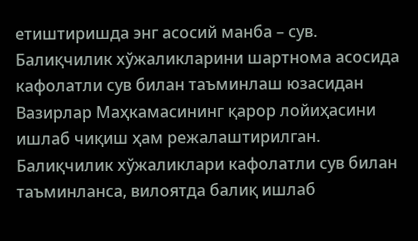етиштиришда энг асосий манба – сув. Балиқчилик хўжаликларини шартнома асосида кафолатли сув билан таъминлаш юзасидан Вазирлар Маҳкамасининг қарор лойиҳасини ишлаб чиқиш ҳам режалаштирилган. Балиқчилик хўжаликлари кафолатли сув билан таъминланса, вилоятда балиқ ишлаб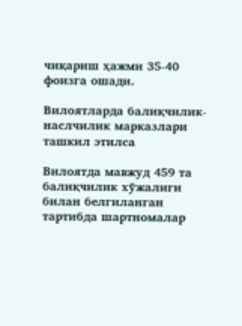чиқариш ҳажми 35-40 фоизга ошади.

Вилоятларда балиқчилик-наслчилик марказлари ташкил этилса

Вилоятда мавжуд 459 та балиқчилик хўжалиги билан белгиланган тартибда шартномалар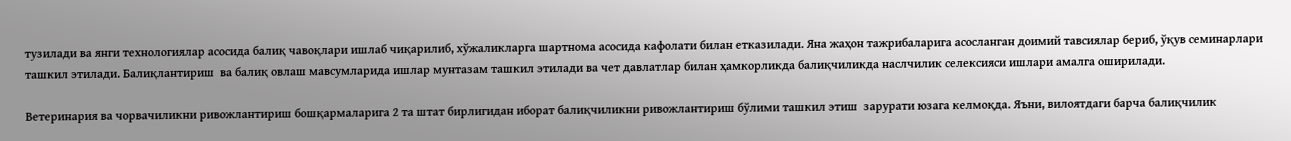тузилади ва янги технологиялар асосида балиқ чавоқлари ишлаб чиқарилиб, хўжаликларга шартнома асосида кафолати билан етказилади. Яна жаҳон тажрибаларига асосланган доимий тавсиялар бериб, ўқув семинарлари ташкил этилади. Балиқлантириш  ва балиқ овлаш мавсумларида ишлар мунтазам ташкил этилади ва чет давлатлар билан ҳамкорликда балиқчиликда наслчилик селексияси ишлари амалга оширилади.

Ветеринария ва чорвачиликни ривожлантириш бошқармаларига 2 та штат бирлигидан иборат балиқчиликни ривожлантириш бўлими ташкил этиш  зарурати юзага келмоқда. Яъни, вилоятдаги барча балиқчилик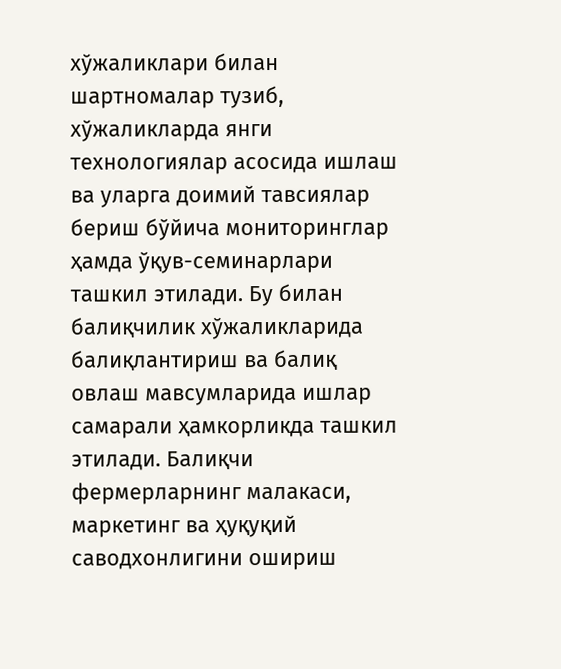хўжаликлари билан шартномалар тузиб, хўжаликларда янги технологиялар асосида ишлаш ва уларга доимий тавсиялар бериш бўйича мониторинглар ҳамда ўқув-семинарлари ташкил этилади. Бу билан балиқчилик хўжаликларида балиқлантириш ва балиқ овлаш мавсумларида ишлар самарали ҳамкорликда ташкил этилади. Балиқчи фермерларнинг малакаси,  маркетинг ва ҳуқуқий саводхонлигини ошириш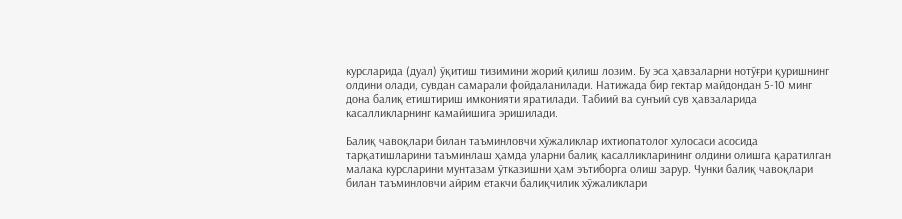курсларида (дуал) ўқитиш тизимини жорий қилиш лозим. Бу эса ҳавзаларни нотўғри қуришнинг олдини олади, сувдан самарали фойдаланилади. Натижада бир гектар майдондан 5-10 минг дона балиқ етиштириш имконияти яратилади. Табиий ва сунъий сув ҳавзаларида касалликларнинг камайишига эришилади.

Балиқ чавоқлари билан таъминловчи хўжаликлар ихтиопатолог хулосаси асосида тарқатишларини таъминлаш ҳамда уларни балиқ касалликларининг олдини олишга қаратилган малака курсларини мунтазам ўтказишни ҳам эътиборга олиш зарур. Чунки балиқ чавоқлари билан таъминловчи айрим етакчи балиқчилик хўжаликлари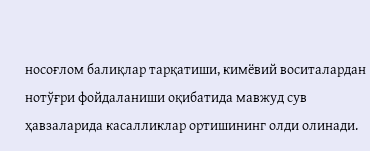носоғлом балиқлар тарқатиши, кимёвий воситалардан нотўғри фойдаланиши оқибатида мавжуд сув ҳавзаларида касалликлар ортишининг олди олинади.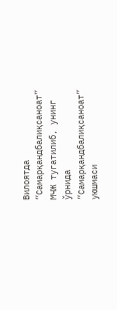Вилоятда “Самарқандбалиқсаноат” МЧЖ тугатилиб, унинг ўрнида “Самарқандбалиқсаноат” уюшмаси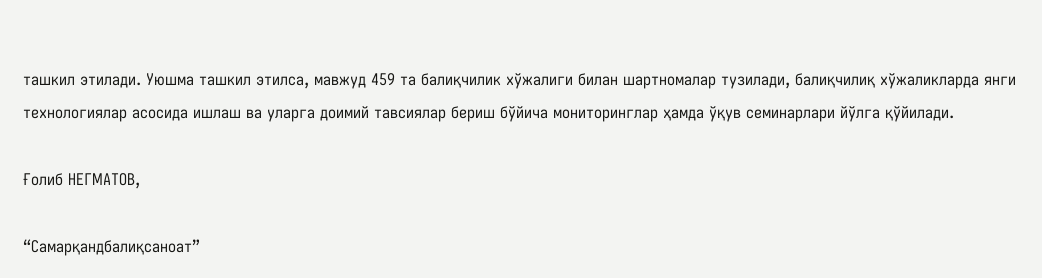ташкил этилади. Уюшма ташкил этилса, мавжуд 459 та балиқчилик хўжалиги билан шартномалар тузилади, балиқчилиқ хўжаликларда янги технологиялар асосида ишлаш ва уларга доимий тавсиялар бериш бўйича мониторинглар ҳамда ўқув семинарлари йўлга қўйилади.

Ғолиб НEГМАТОВ,

“Самарқандбалиқсаноат”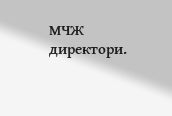МЧЖ директори.